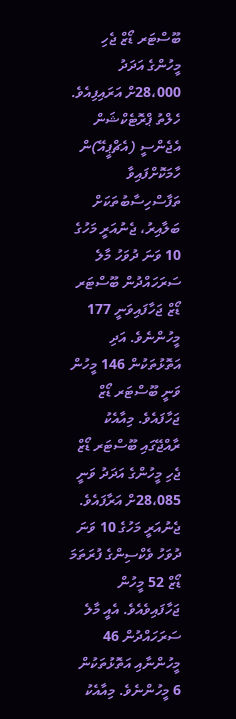ބޫސްޓަރ ޑޯޒް ޖެހި މީހުންގެ އަދަދު 28،000ށް އަރައިފިއެވެ.
ހެލްތު ޕްރޮޓެކްޝަން އެޖެންސީ (އެޗްޕީއޭ)ން ހާމަކޮށްފައިވާ ތަފާސްހިސާބުތަކަށް ބަލާއިރު، ޖެނުއަރީ މަހުގެ 10 ވަނަ ދުވަހު މާލެ ސަރަހައްދުން ބޫސްޓަރ ޑޯޒް ޖަހާފައިވަނީ 177 މީހުންނެވެ. އަދި އަތޮޅުތަކުން 146 މީހުން ވަނީ ބޫސްޓަރ ޑޯޒް ޖަހާފައެވެ. މިއާއެކު ރާއްޖޭގައި ބޫސްޓަރ ޑޯޒް ޖެހި މީހުންގެ އަދަދު ވަނީ 28،085ށް އަރާފައެވެ.
ޖެނުއަރީ މަހުގެ 10 ވަނަ ދުވަހު ވެކްސިންގެ ފުރަތަމަ ޑޯޒް 52 މީހުން ޖަހާފައިވެއެވެ. އެއީ މާލެ ސަރަހައްދުން 46 މީހުންނާއި އަތޮޅުތަކުން 6 މީހުންނެވެ. މިއާއެކު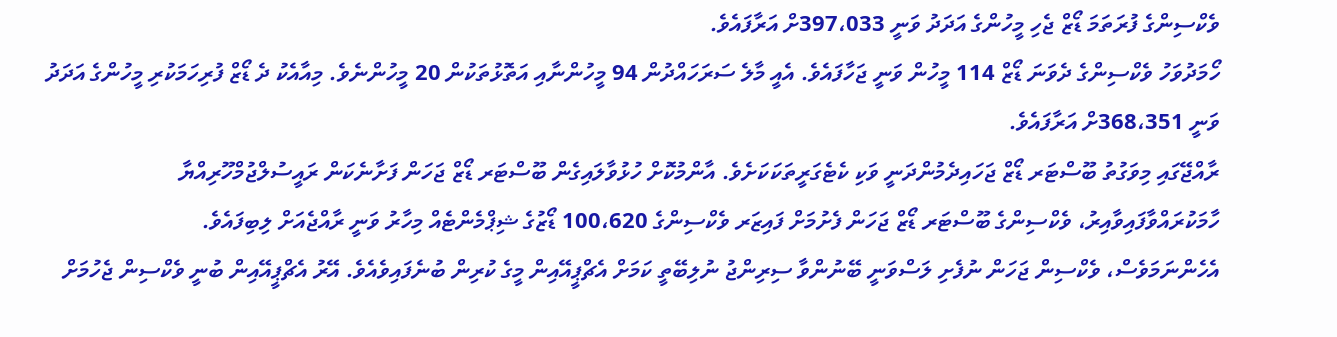ވެކްސިންގެ ފުރަތަމަ ޑޯޒް ޖެހި މީހުންގެ އަދަދު ވަނީ 397،033ށް އަރާފައެވެ.
ހޯމަދުވަހު ވެކްސިންގެ ދެވަނަ ޑޯޒް 114 މީހުން ވަނީ ޖަހާފައެވެ. އެއީ މާލެ ސަރަހައްދުން 94 މީހުންނާއި އަތޮޅުތަކުން 20 މީހުންނެވެ. މިއާއެކު ދެ ޑޯޒް ފުރިހަމަކުރި މީހުންގެ އަދަދު ވަނީ 368،351ށް އަރާފައެވެ.
ރާއްޖޭގައި މިވަގުތު ބޫސްޓަރ ޑޯޒް ޖަހައިދެމުންދަނީ ވަކި ކެޓެގަރީތަކަކަށެވެ. އާންމުކޮށް ހުޅުވާލައިގެން ބޫސްޓަރ ޑޯޒް ޖަހަން ފަށާނެކަން ރައީސުލްޖުމްހޫރިއްޔާ ހާމަކުރައްވާފައިވާއިރު، ވެކްސިންގެ ބޫސްޓަރ ޑޯޒް ޖަހަން ފެށުމަށް ފައިޒަރ ވެކްސިންގެ 100،620 ޑޯޒުގެ ޝިޕްމެންޓެއް މިހާރު ވަނީ ރާއްޖެއަށް ލިބިފައެވެ.
އެހެންނަމަވެސް، ވެކްސިން ޖަހަން ނުފެށި ލަސްވަނީ ބޭނުންވާ ސިރިންޖު ނުލިބޭތީ ކަމަށް އެޗްޕީއޭއިން މީގެ ކުރިން ބުނެފައިވެއެވެ. އޭރު އެޗްޕީއޭއިން ބުނީ ވެކްސިން ޖެހުމަށް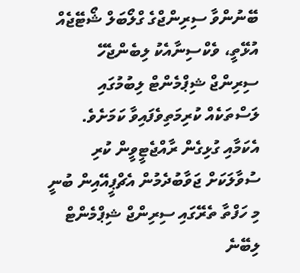ބޭނުންވާ ސިރިންޖްގެ ގްލޯބަލް ޝޯޓޭޖެއް އުޅޭތީ، ވެކްސިނާއެކު ލިބެންޖެހޭ ސިރިންޖް ޝިޕްމެންޓް ލިބުމުގައި ލަސްތަކެއް ކުރިމަތިވެފައިވާ ކަމަށެވެ. އެކަމާއި ގުޅިގެން ރާއްޖެޓީވީން ކުރި ސުވާލަކަށް ޖަވާބުދެމުން އެޗްޕީއޭއިން ބުނީ މި ހަފްތާ ތެރޭގައި ސިރިންޖް ޝިޕްމެންޓް ލިބޭނެ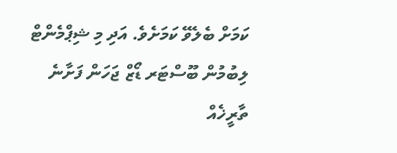ކަމަށް ބެލެވޭ ކަމަށެވެ. އަދި މި ޝިޕްމެންޓް ލިބުމުން ބޫސްޓަރ ޑޯޒް ޖަހަން ފަށާނެ ތާރީޚެއް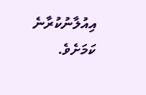އިއުލާނުކުރާނެ ކަމަށެވެ.